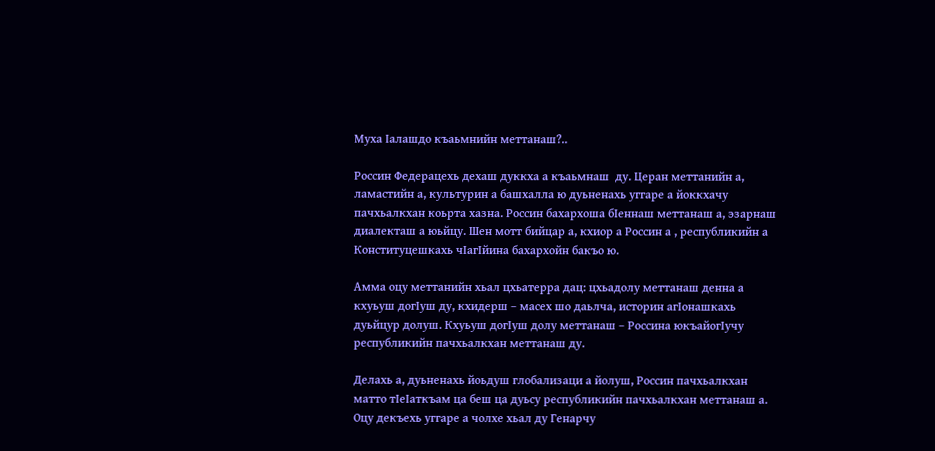Муха Iалашдо къаьмнийн меттанаш?..

Россин Федерацехь дехаш дуккха а къаьмнаш  ду. Церан меттанийн а, ламастийн а, культурин а башхалла ю дуьненахь уггаре а йоккхачу пачхьалкхан коьрта хазна. Россин бахархоша бIеннаш меттанаш а, эзарнаш диалекташ а юьйцу. Шен мотт бийцар а, кхиор а Россин а , республикийн а Конституцешкахь чIагIйина бахархойн бакъо ю.

Амма оцу меттанийн хьал цхьатерра дац: цхьадолу меттанаш денна а кхуьуш догIуш ду, кхидерш – масех шо даьлча, историн агIонашкахь дуьйцур долуш. Кхуьуш догIуш долу меттанаш – Россина юкъайогIучу республикийн пачхьалкхан меттанаш ду.

Делахь а, дуьненахь йоьдуш глобализаци а йолуш, Россин пачхьалкхан матто тIеIаткъам ца беш ца дуьсу республикийн пачхьалкхан меттанаш а. Оцу декъехь уггаре а чолхе хьал ду Генарчу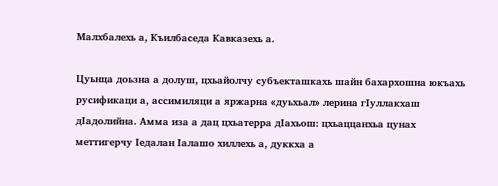Малхбалехь а, Къилбаседа Кавказехь а.

Цуьнца доьзна а долуш, цхьайолчу субъекташкахь шайн бахархошна юкъахь русификаци а, ассимиляци а яржарна «дуьхьал» лерина гIуллакхаш дIадолийна. Амма иза а дац цхьатерра дIахьош: цхьаццанхьа цунах меттигерчу Iедалан Iалашо хиллехь а, дуккха а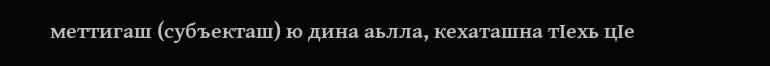меттигаш (субъекташ) ю дина аьлла, кехаташна тIехь цIе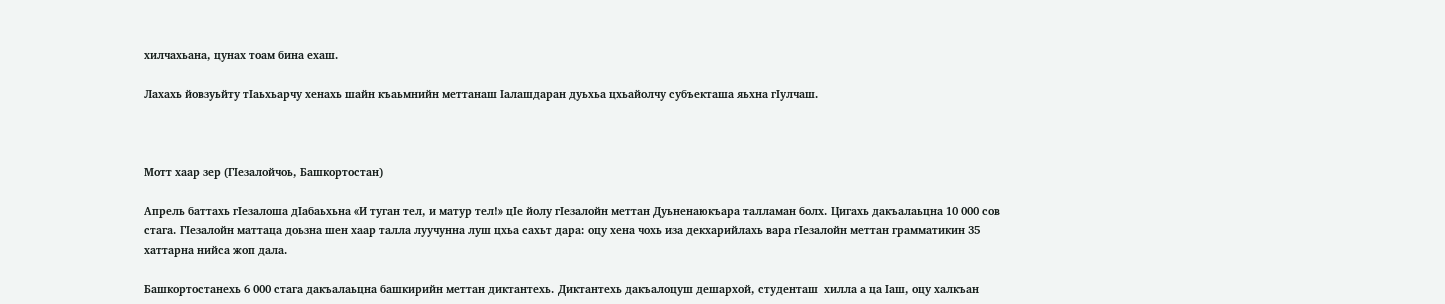хилчахьана, цунах тоам бина ехаш.

Лахахь йовзуьйту тIаьхьарчу хенахь шайн къаьмнийн меттанаш Iалашдаран дуьхьа цхьайолчу субъекташа яьхна гIулчаш.



Мотт хаар зер (ГIезалойчоь, Башкортостан)

Апрель баттахь гIезалоша дIабаьхьна «И туган тел, и матур тел!» цIе йолу гIезалойн меттан Дуьненаюкъара талламан болх. Цигахь дакъалаьцна 10 000 сов стага. ГIезалойн маттаца доьзна шен хаар талла луучунна луш цхьа сахьт дара: оцу хена чохь иза декхарийлахь вара гIезалойн меттан грамматикин 35 хаттарна нийса жоп дала.

Башкортостанехь 6 000 стага дакъалаьцна башкирийн меттан диктантехь. Диктантехь дакъалоцуш дешархой, студенташ  хилла а ца Iаш, оцу халкъан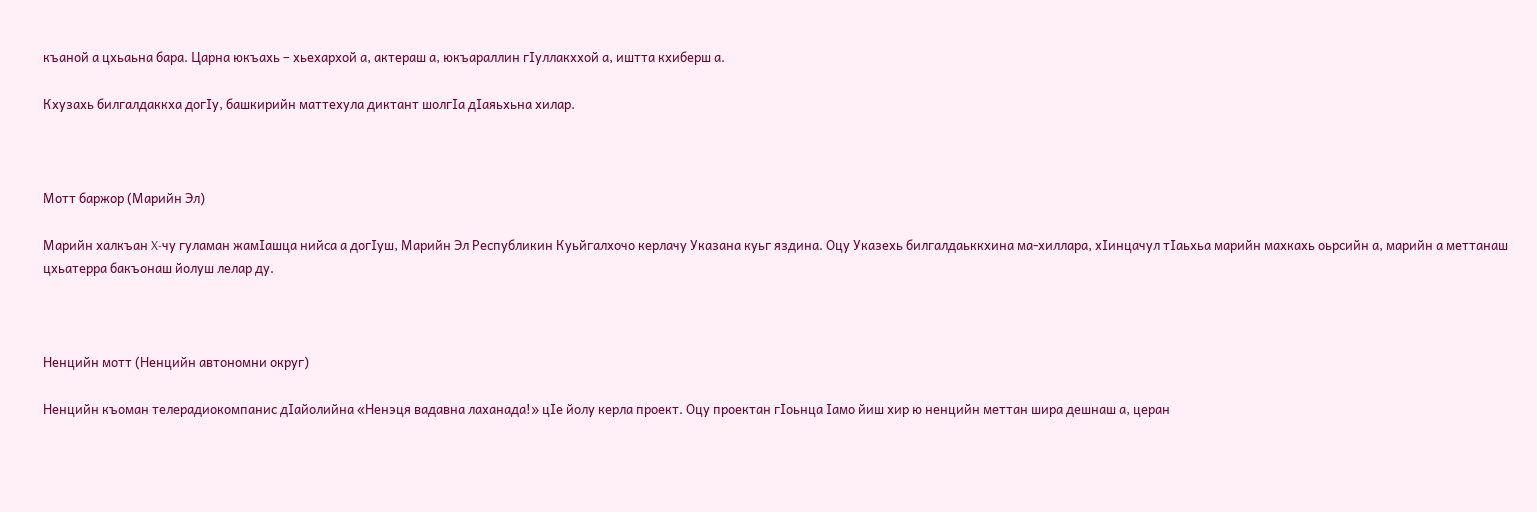къаной а цхьаьна бара. Царна юкъахь – хьехархой а, актераш а, юкъараллин гIуллакххой а, иштта кхиберш а.

Кхузахь билгалдаккха догIу, башкирийн маттехула диктант шолгIа дIаяьхьна хилар.



Мотт баржор (Марийн Эл)

Марийн халкъан X-чу гуламан жамIашца нийса а догIуш, Марийн Эл Республикин Куьйгалхочо керлачу Указана куьг яздина. Оцу Указехь билгалдаьккхина ма-хиллара, хIинцачул тIаьхьа марийн махкахь оьрсийн а, марийн а меттанаш цхьатерра бакъонаш йолуш лелар ду.



Ненцийн мотт (Ненцийн автономни округ)

Ненцийн къоман телерадиокомпанис дIайолийна «Ненэця вадавна лаханада!» цIе йолу керла проект. Оцу проектан гIоьнца Iамо йиш хир ю ненцийн меттан шира дешнаш а, церан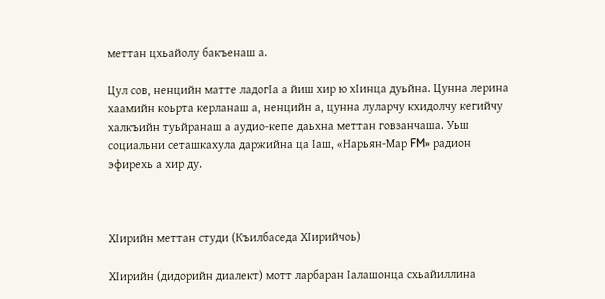меттан цхьайолу бакъенаш а.

Цул сов, ненцийн матте ладогIа а йиш хир ю хIинца дуьйна. Цунна лерина хаамийн коьрта керланаш а, ненцийн а, цунна луларчу кхидолчу кегийчу халкъийн туьйранаш а аудио-кепе даьхна меттан говзанчаша. Уьш социальни сеташкахула даржийна ца Iаш, «Нарьян-Мар FM» радион эфирехь а хир ду.



ХIирийн меттан студи (Къилбаседа ХIирийчоь)

ХIирийн (дидорийн диалект) мотт ларбаран Iалашонца схьайиллина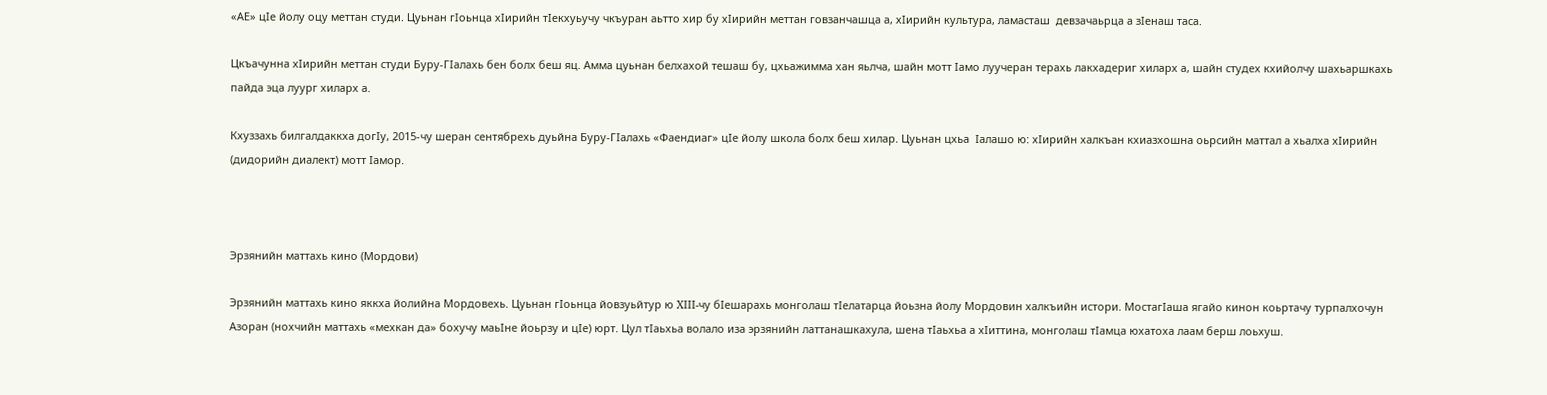«АЕ» цIе йолу оцу меттан студи. Цуьнан гIоьнца хIирийн тIекхуьучу чкъуран аьтто хир бу хIирийн меттан говзанчашца а, хIирийн культура, ламасташ  девзачаьрца а зIенаш таса.

Цкъачунна хIирийн меттан студи Буру-ГIалахь бен болх беш яц. Амма цуьнан белхахой тешаш бу, цхьажимма хан яьлча, шайн мотт Iамо луучеран терахь лакхадериг хиларх а, шайн студех кхийолчу шахьаршкахь пайда эца луург хиларх а.

Кхуззахь билгалдаккха догIу, 2015-чу шеран сентябрехь дуьйна Буру-ГIалахь «Фаендиаг» цIе йолу школа болх беш хилар. Цуьнан цхьа  Iалашо ю: хIирийн халкъан кхиазхошна оьрсийн маттал а хьалха хIирийн (дидорийн диалект) мотт Iамор.



Эрзянийн маттахь кино (Мордови)

Эрзянийн маттахь кино яккха йолийна Мордовехь. Цуьнан гIоьнца йовзуьйтур ю XIII-чу бIешарахь монголаш тIелатарца йоьзна йолу Мордовин халкъийн истори. МостагIаша ягайо кинон коьртачу турпалхочун Азоран (нохчийн маттахь «мехкан да» бохучу маьIне йоьрзу и цIе) юрт. Цул тIаьхьа волало иза эрзянийн латтанашкахула, шена тIаьхьа а хIиттина, монголаш тIамца юхатоха лаам берш лоьхуш.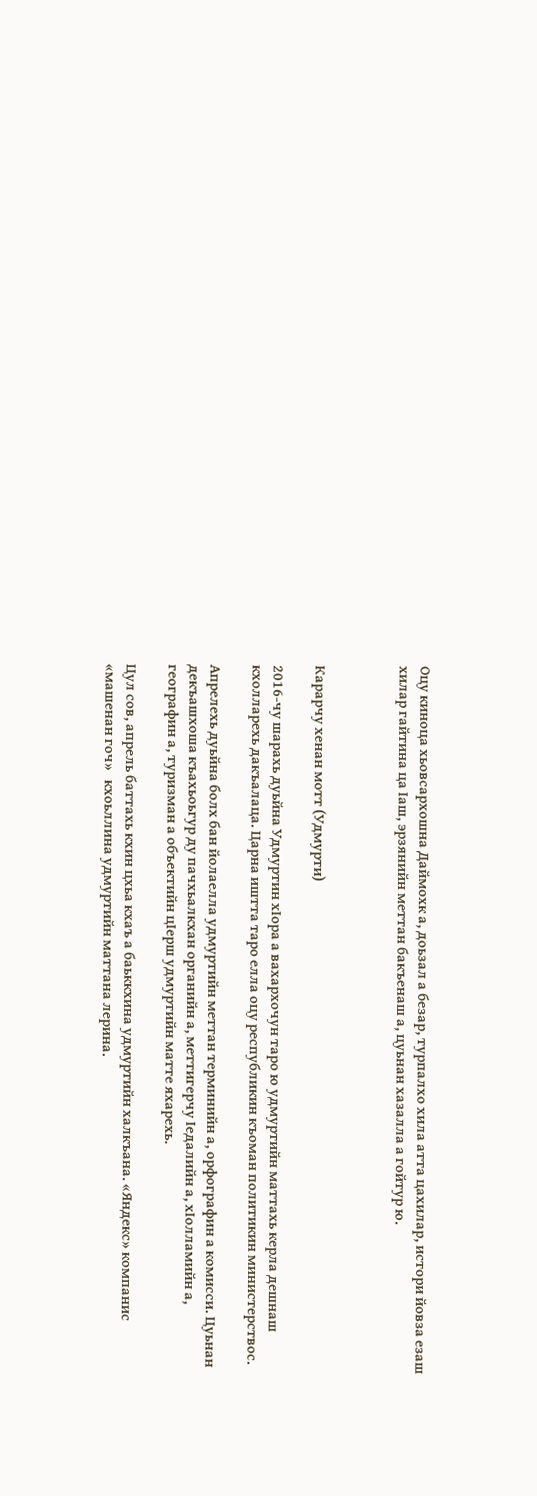Оцу киноца хьовсархошна Даймохк а, доьзал а безар, турпалхо хила атта цахилар, истори йовза езаш хилар гайтина ца Iаш, эрзянийн меттан бакъенаш а, цуьнан хазалла а гойтур ю.



Карарчу хенан мотт (Удмурти)

2016-чу шарахь дуьйна Удмуртин хIора а вахархочун таро ю удмуртийн маттахь керла дешнаш кхолларехь дакъалаца. Царна иштта таро елла оцу республикин къоман политикин министерствос.

Апрелехь дуьйна болх бан йолаелла удмуртийн меттан терминийн а, орфографин а комисси. Цуьнан декъашхоша къахьоьгур ду пачхьалкхан органийн а, меттигерчу Iедалийн а, хIолламийн а, географин а, туризман а объектийн цIерш удмуртийн матте яхарехь.

Цул сов, апрель баттахь кхин цхьа кхаъ а баьккхина удмуртийн халкъана. «Яндекс» компанис «машенан гоч»   кхоьллина удмуртийн маттана лерина.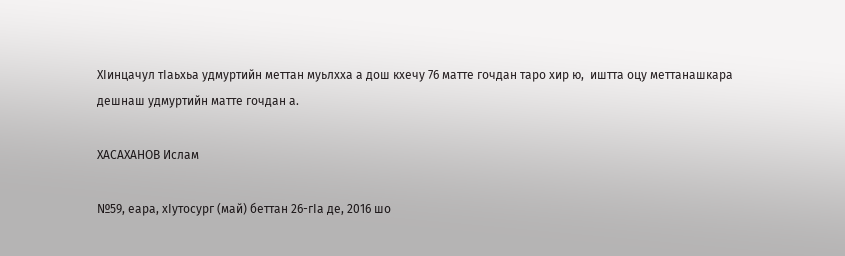ХIинцачул тIаьхьа удмуртийн меттан муьлхха а дош кхечу 76 матте гочдан таро хир ю,  иштта оцу меттанашкара дешнаш удмуртийн матте гочдан а.

ХАСАХАНОВ Ислам

№59, еара, хIутосург (май) беттан 26-гIа де, 2016 шо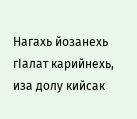Нагахь йозанехь гIалат карийнехь, иза долу кийсак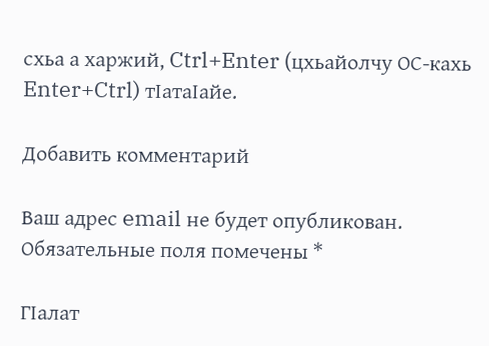схьа а харжий, Ctrl+Enter (цхьайолчу ОС-кахь Enter+Ctrl) тIатаIайе.

Добавить комментарий

Ваш адрес email не будет опубликован. Обязательные поля помечены *

ГIалат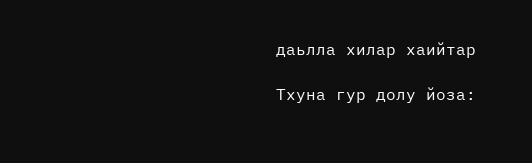даьлла хилар хаийтар

Тхуна гур долу йоза: